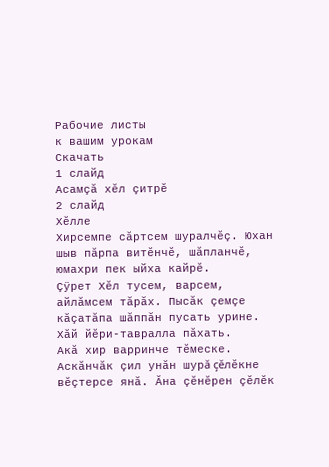Рабочие листы
к вашим урокам
Скачать
1 слайд
Асамçă хĕл çитрĕ
2 слайд
Хĕлле
Хирсемпе сăртсем шуралчĕç. Юхан шыв пăрпа витĕнчĕ, шăпланчĕ, юмахри пек ыйха кайрĕ.
Çÿрет Хĕл тусем, варсем, айлăмсем тăрăх. Пысăк çемçе кăçатăпа шăппăн пусать урине. Хăй йĕри-тавралла пăхать.
Акă хир варринче тĕмеске. Аскăнчăк çил унăн шурă çĕлĕкне вĕçтерсе янă. Ăна çĕнĕрен çĕлĕк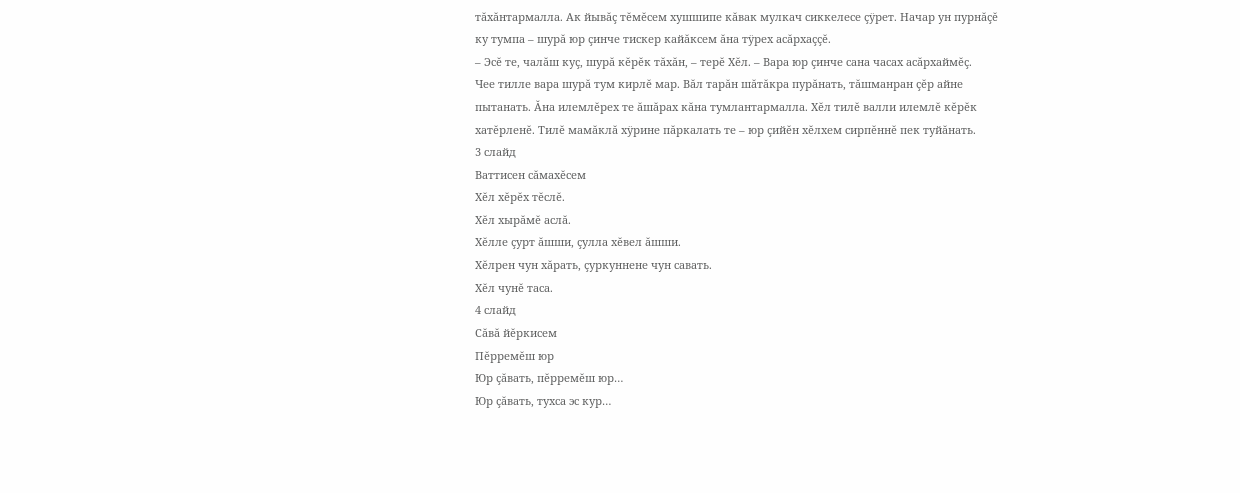тăхăнтармалла. Ак йывăç тĕмĕсем хушшипе кăвак мулкач сиккелесе çÿрет. Начар ун пурнăçĕ ку тумпа – шурă юр çинче тискер кайăксем ăна тÿрех асăрхаççĕ.
– Эсĕ те, чалăш куç, шурă кĕрĕк тăхăн, – терĕ Хĕл. – Вара юр çинче сана часах асăрхаймĕç.
Чее тилле вара шурă тум кирлĕ мар. Вăл тарăн шăтăкра пурăнать, тăшманран çĕр айне пытанать. Ăна илемлĕрех те ăшăрах кăна тумлантармалла. Хĕл тилĕ валли илемлĕ кĕрĕк хатĕрленĕ. Тилĕ мамăклă хÿрине пăркалать те – юр çийĕн хĕлхем сирпĕннĕ пек туйăнать.
3 слайд
Ваттисен сăмахĕсем
Хĕл хĕрĕх тĕслĕ.
Хĕл хырăмĕ аслă.
Хĕлле çурт ăшши, çулла хĕвел ăшши.
Хĕлрен чун хăрать, çуркуннене чун савать.
Хĕл чунĕ таса.
4 слайд
Сăвă йĕркисем
Пĕрремĕш юр
Юр çăвать, пĕрремĕш юр…
Юр çăвать, тухса эс кур…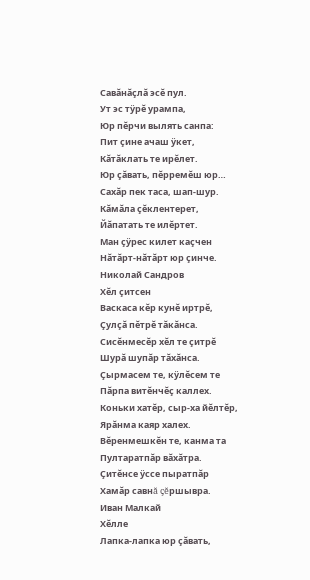Савăнăçлă эсĕ пул.
Ут эс тÿрĕ урампа,
Юр пĕрчи вылять санпа:
Пит çине ачаш ÿкет,
Кăтăклать те ирĕлет.
Юр çăвать, пĕрремĕш юр…
Сахăр пек таса, шап-шур.
Кăмăла çĕклентерет,
Йăпатать те илĕртет.
Ман çÿрес килет каçчен
Нăтăрт-нăтăрт юр çинче.
Николай Сандров
Хĕл çитсен
Васкаса кĕр кунĕ иртрĕ,
Çулçă пĕтрĕ тăкăнса.
Сисĕнмесĕр хĕл те çитрĕ
Шурă шупăр тăхăнса.
Çырмасем те, кÿлĕсем те
Пăрпа витĕнчĕç каллех.
Коньки хатĕр, сыр-ха йĕлтĕр,
Ярăнма каяр халех.
Вĕренмешкĕн те, канма та
Пултаратпăр вăхăтра.
Çитĕнсе ÿссе пыратпăр
Хамăр савнă çĕршывра.
Иван Малкай
Хĕлле
Лапка-лапка юр çăвать,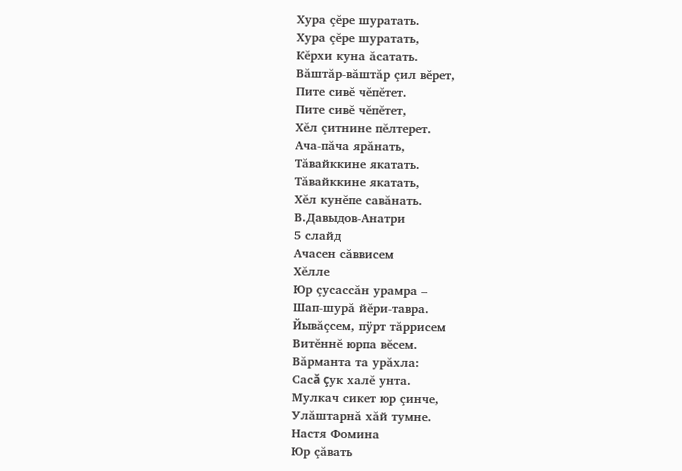Хура çĕре шуратать.
Хура çĕре шуратать,
Кĕрхи куна ăсатать.
Вăштăр-вăштăр çил вĕрет,
Пите сивĕ чĕпĕтет.
Пите сивĕ чĕпĕтет,
Хĕл çитнине пĕлтерет.
Ача-пăча ярăнать,
Тăвайккине якатать.
Тăвайккине якатать,
Хĕл кунĕпе савăнать.
В.Давыдов-Анатри
5 слайд
Ачасен сăввисем
Хĕлле
Юр çусассăн урамра –
Шап-шурă йĕри-тавра.
Йывăçсем, пÿрт тăррисем
Витĕннĕ юрпа вĕсем.
Вăрманта та урăхла:
Сасă çук халĕ унта.
Мулкач сикет юр çинче,
Улăштарнă хăй тумне.
Настя Фомина
Юр çăвать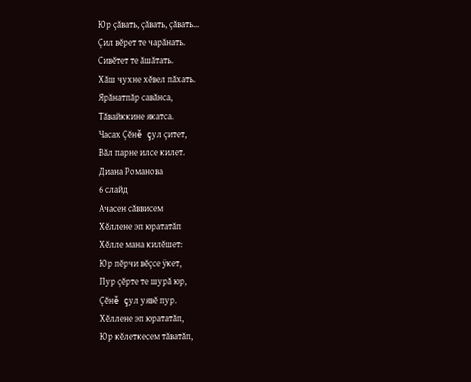Юр çăвать, çăвать, çăвать…
Çил вĕрет те чарăнать.
Сивĕтет те ăшăтать.
Хăш чухне хĕвел пăхать.
Ярăнатпăр савăнса,
Тăвайккине якатса.
Часах Çĕнĕ çул çитет,
Вăл парне илсе килет.
Диана Романова
6 слайд
Ачасен сăввисем
Хĕллене эп юрататăп
Хĕлле мана килĕшет:
Юр пĕрчи вĕçсе ÿкет,
Пур çĕрте те шурă юр,
Çĕнĕ çул уявĕ пур.
Хĕллене эп юрататăп,
Юр кĕлеткесем тăватăп,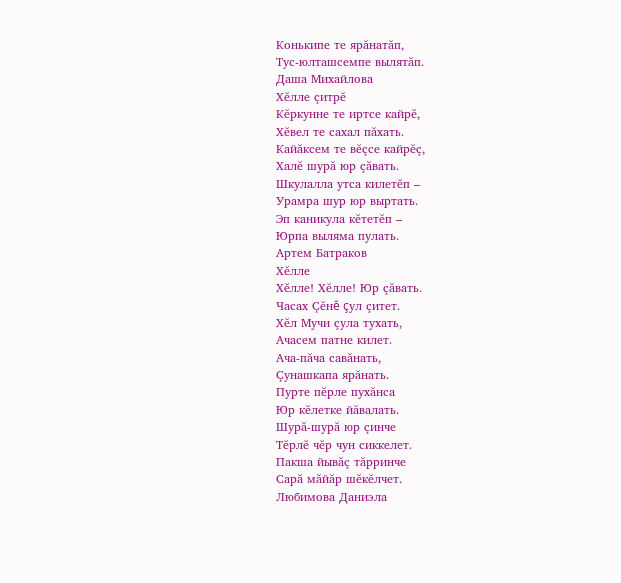Конькипе те ярăнатăп,
Тус-юлташсемпе вылятăп.
Даша Михайлова
Хĕлле çитрĕ
Кĕркунне те иртсе кайрĕ,
Хĕвел те сахал пăхать.
Кайăксем те вĕçсе кайрĕç,
Халĕ шурă юр çăвать.
Шкулалла утса килетĕп –
Урамра шур юр выртать.
Эп каникула кĕтетĕп –
Юрпа выляма пулать.
Артем Батраков
Хĕлле
Хĕлле! Хĕлле! Юр çăвать.
Часах Çĕнĕ çул çитет.
Хĕл Мучи çула тухать,
Ачасем патне килет.
Ача-пăча савăнать,
Çунашкапа ярăнать.
Пурте пĕрле пухăнса
Юр кĕлетке йăвалать.
Шурă-шурă юр çинче
Тĕрлĕ чĕр чун сиккелет.
Пакша йывăç тăрринче
Сарă мăйăр шĕкĕлчет.
Любимова Даниэла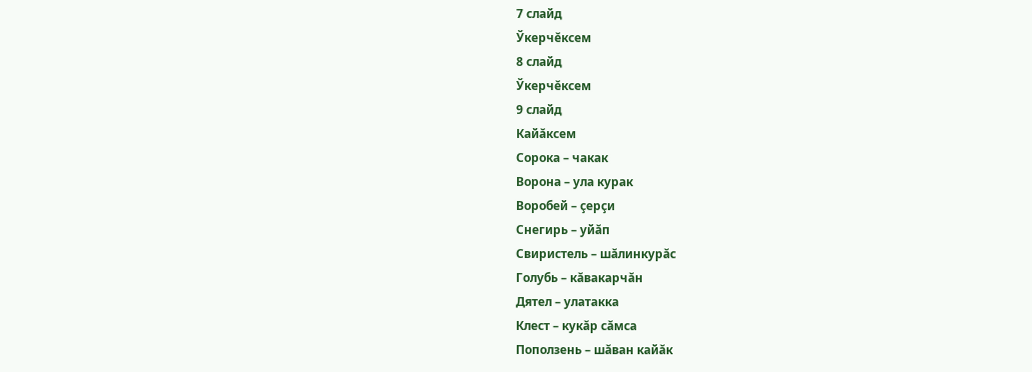7 слайд
Ўкерчĕксем
8 слайд
Ўкерчĕксем
9 слайд
Кайăксем
Сорока – чакак
Ворона – ула курак
Воробей – çерçи
Снегирь – уйăп
Свиристель – шăлинкурăс
Голубь – кăвакарчăн
Дятел – улатакка
Клест – кукăр сăмса
Поползень – шăван кайăк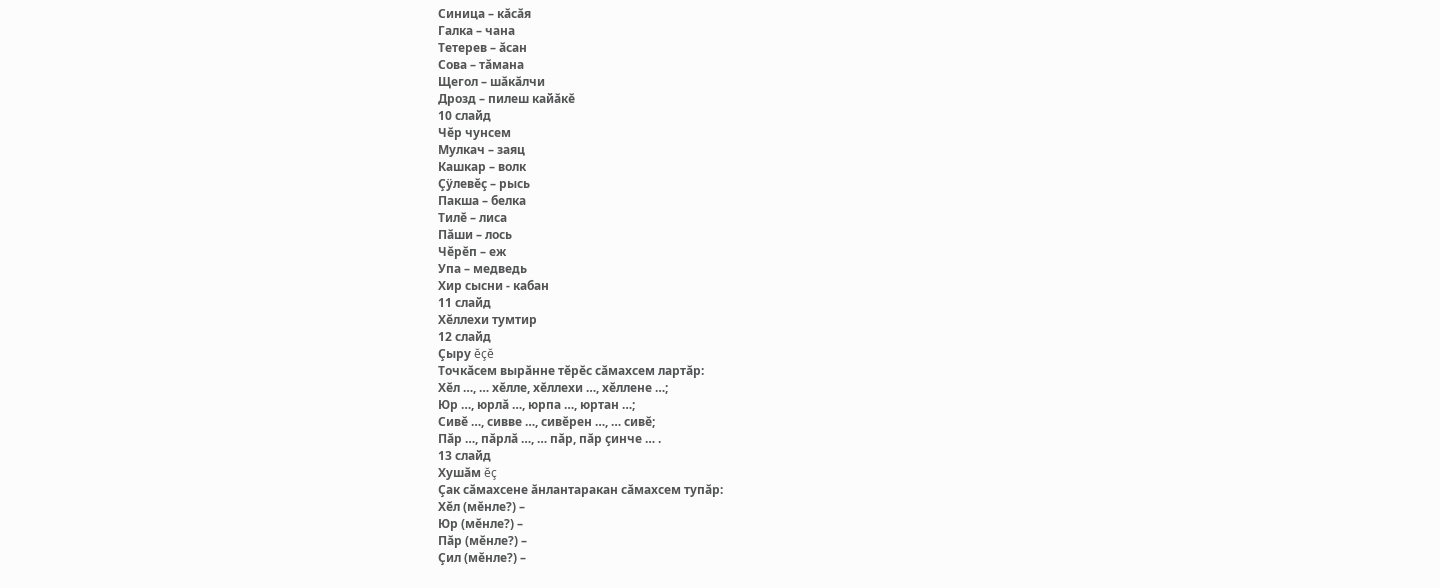Синица – кăсăя
Галка – чана
Тетерев – ăсан
Сова – тăмана
Щегол – шăкăлчи
Дрозд – пилеш кайăкĕ
10 слайд
Чĕр чунсем
Мулкач – заяц
Кашкар – волк
Çÿлевĕç – рысь
Пакша – белка
Тилĕ – лиса
Пăши – лось
Чĕрĕп – еж
Упа – медведь
Хир сысни - кабан
11 слайд
Хĕллехи тумтир
12 слайд
Çыру ĕçĕ
Точкăсем вырăнне тĕрĕс сăмахсем лартăр:
Хĕл …, … хĕлле, хĕллехи …, хĕллене …;
Юр …, юрлă …, юрпа …, юртан …;
Сивĕ …, сивве …, сивĕрен …, … сивĕ;
Пăр …, пăрлă …, … пăр, пăр çинче … .
13 слайд
Хушăм ĕç
Çак сăмахсене ăнлантаракан сăмахсем тупăр:
Хĕл (мĕнле?) –
Юр (мĕнле?) –
Пăр (мĕнле?) –
Çил (мĕнле?) –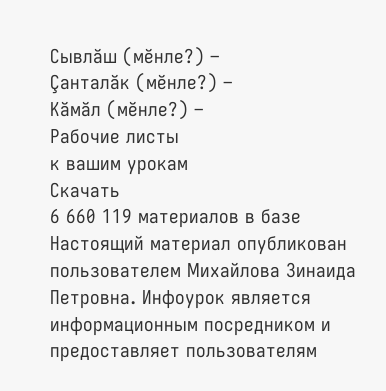Сывлăш (мĕнле?) –
Çанталăк (мĕнле?) –
Кăмăл (мĕнле?) –
Рабочие листы
к вашим урокам
Скачать
6 660 119 материалов в базе
Настоящий материал опубликован пользователем Михайлова Зинаида Петровна. Инфоурок является информационным посредником и предоставляет пользователям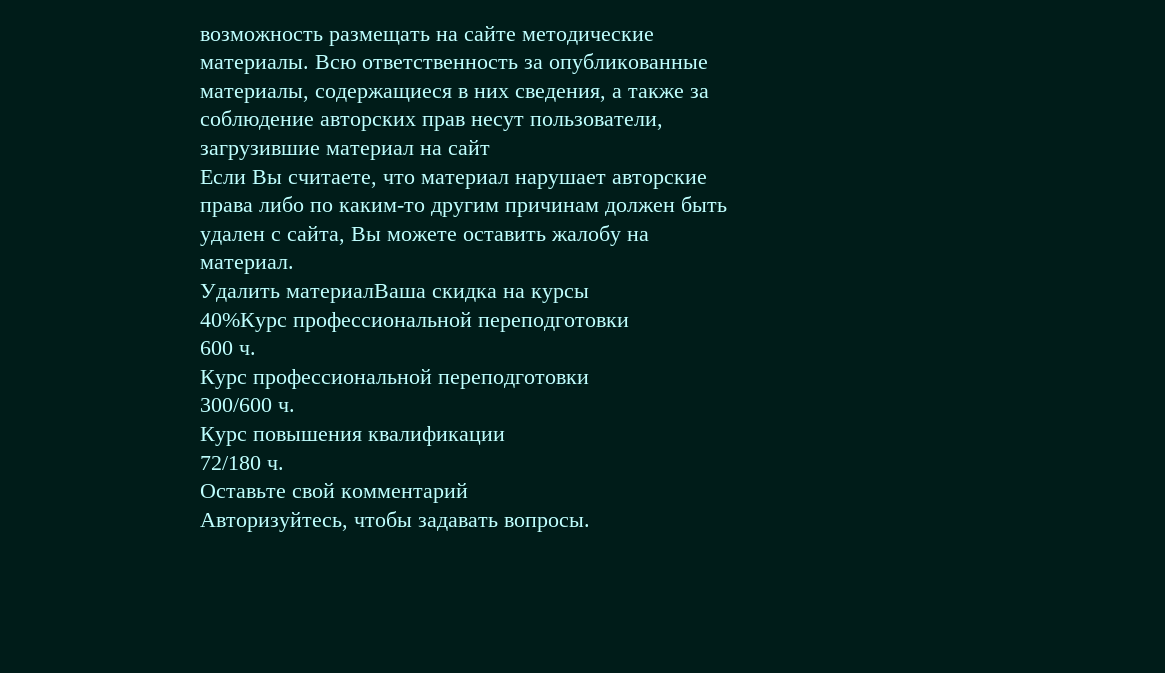возможность размещать на сайте методические материалы. Всю ответственность за опубликованные материалы, содержащиеся в них сведения, а также за соблюдение авторских прав несут пользователи, загрузившие материал на сайт
Если Вы считаете, что материал нарушает авторские права либо по каким-то другим причинам должен быть удален с сайта, Вы можете оставить жалобу на материал.
Удалить материалВаша скидка на курсы
40%Курс профессиональной переподготовки
600 ч.
Курс профессиональной переподготовки
300/600 ч.
Курс повышения квалификации
72/180 ч.
Оставьте свой комментарий
Авторизуйтесь, чтобы задавать вопросы.